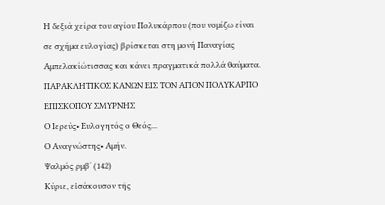Η δεξιά χείρα του αγίου Πολυκάρπου (που νομίζω είναι σε σχήμα ευλογίας) βρίσκεται στη μονή Παναγίας Αμπελακίώτισσας και κάνει πραγματικά πολλά θαύματα.
ΠΑΡΑΚΛΗΤΙΚΟΣ ΚΑΝΩΝ ΕΙΣ ΤΟΝ ΑΓΙΟΝ ΠΟΛΥΚΑΡΠΟ ΕΠΙΣΚΟΠΟΥ ΣΜΥΡΝΗΣ
Ο Ιερεύς• Ευλογητός ο Θεός...
Ο Αναγνώστης• Αμήν.
Ψαλμός ρμβ΄ (142)
Κύριε, εἰσάκουσον τῆς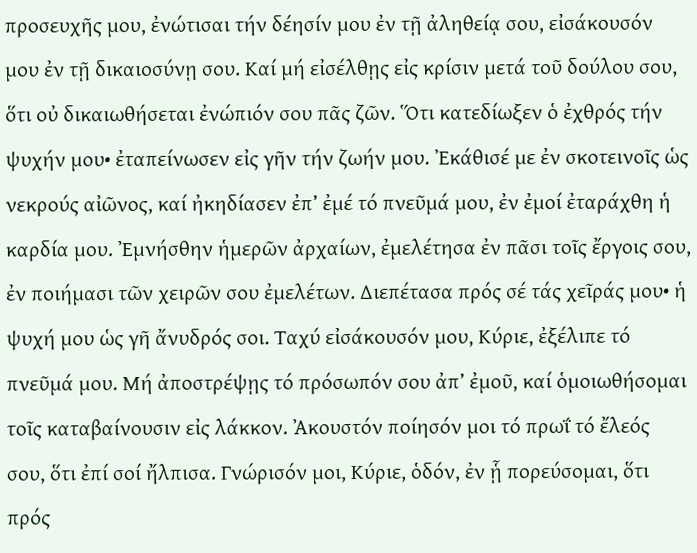προσευχῆς μου, ἐνώτισαι τήν δέησίν μου ἐν τῇ ἀληθείᾳ σου, εἰσάκουσόν μου ἐν τῇ δικαιοσύνῃ σου. Καί μή εἰσέλθῃς εἰς κρίσιν μετά τοῦ δούλου σου, ὅτι οὐ δικαιωθήσεται ἐνώπιόν σου πᾶς ζῶν. Ὅτι κατεδίωξεν ὁ ἐχθρός τήν ψυχήν μου• ἐταπείνωσεν εἰς γῆν τήν ζωήν μου. Ἐκάθισέ με ἐν σκοτεινοῖς ὡς νεκρούς αἰῶνος, καί ἠκηδίασεν ἐπ’ ἐμέ τό πνεῦμά μου, ἐν ἐμοί ἐταράχθη ἡ καρδία μου. Ἐμνήσθην ἡμερῶν ἀρχαίων, ἐμελέτησα ἐν πᾶσι τοῖς ἔργοις σου, ἐν ποιήμασι τῶν χειρῶν σου ἐμελέτων. Διεπέτασα πρός σέ τάς χεῖράς μου• ἡ ψυχή μου ὡς γῆ ἄνυδρός σοι. Ταχύ εἰσάκουσόν μου, Κύριε, ἐξέλιπε τό πνεῦμά μου. Μή ἀποστρέψῃς τό πρόσωπόν σου ἀπ’ ἐμοῦ, καί ὁμοιωθήσομαι τοῖς καταβαίνουσιν εἰς λάκκον. Ἀκουστόν ποίησόν μοι τό πρωΐ τό ἔλεός σου, ὅτι ἐπί σοί ἤλπισα. Γνώρισόν μοι, Κύριε, ὁδόν, ἐν ᾗ πορεύσομαι, ὅτι πρός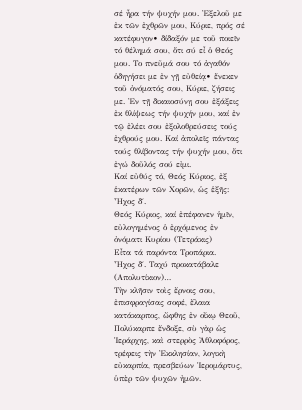σέ ἦρα τήν ψυχήν μου. Ἐξελοῦ με ἐκ τῶν ἐχθρῶν μου, Κύριε, πρός σέ κατέφυγον• δίδαξόν με τοῦ ποιεῖν τό θέλημά σου, ὅτι σύ εἶ ὁ Θεός μου. Το πνεῦμά σου τό ἀγαθόν ὁδηγήσει με ἐν γῇ εὐθείᾳ• ἕνεκεν τοῦ ὀνόματός σου, Κύριε, ζήσεις με. Ἐν τῇ δικαιοσύνῃ σου ἐξάξεις ἐκ θλίψεως τήν ψυχήν μου, καί ἐν τῷ ἐλέει σου ἐξολοθρεύσεις τούς ἐχθρούς μου. Καί ἀπολεῖς πάντας τούς θλίβοντας τήν ψυχήν μου, ὅτι ἐγώ δοῦλός σού εἰμι.
Καί εὐθύς τό, Θεός Κύριος, ἐξ ἑκατέρων τῶν Χορῶν, ὡς ἑξῆς:
Ἦχος δ΄.
Θεός Κύριος, καί ἐπέφανεν ἡμῖν, εὐλογημένος ὁ ἐρχόμενος ἐν ὀνόματι Κυρίου (Τετράκις)
Εἶτα τά παρόντα Τροπάρια.
Ἦχος δ΄. Ταχύ προκατάβαλε (Απολυτίκιον)…
Τὴν κλῆσιν τοὶς ἔρνοις σου, ἐπισφραγίσας σοφέ, ἔλαια κατάκαρπος, ὤφθης ἐν οἴκῳ Θεοῦ, Πολύκαρπε ἔνδοξε, σὺ γὰρ ὡς Ἱεράρχης, καὶ στερρὸς Ἀθλοφόρος, τρέφεις τὴν Ἐκκλησίαν, λογικὴ εὐκαρπία, πρεσβεύων Ἱερομάρτυς, ὑπὲρ τῶν ψυχῶν ἠμῶν.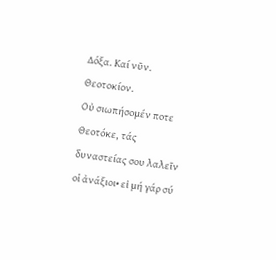Δόξα. Καί νῦν. Θεοτοκίον.
Οὐ σιωπήσομέν ποτε Θεοτόκε, τάς δυναστείας σου λαλεῖν οἱ ἀνάξιοι• εἰ μή γάρ σύ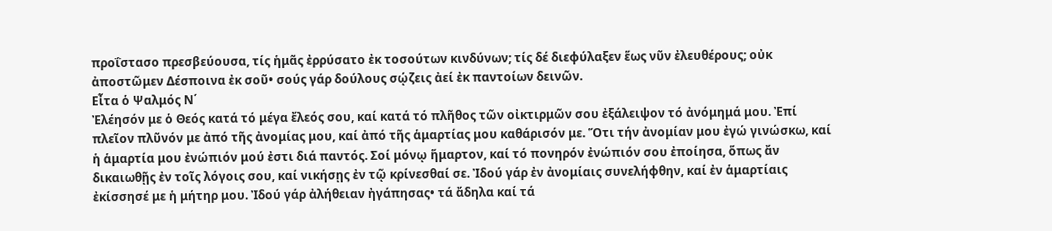προΐστασο πρεσβεύουσα, τίς ἡμᾶς ἐρρύσατο ἐκ τοσούτων κινδύνων; τίς δέ διεφύλαξεν ἕως νῦν ἐλευθέρους; οὐκ ἀποστῶμεν Δέσποινα ἐκ σοῦ• σούς γάρ δούλους σῴζεις ἀεί ἐκ παντοίων δεινῶν.
Εἶτα ὁ Ψαλμός Ν΄
Ἐλέησόν με ὁ Θεός κατά τό μέγα ἔλεός σου, καί κατά τό πλῆθος τῶν οἰκτιρμῶν σου ἐξάλειψον τό ἀνόμημά μου. Ἐπί πλεῖον πλῦνόν με ἀπό τῆς ἀνομίας μου, καί ἀπό τῆς ἁμαρτίας μου καθάρισόν με. Ὅτι τήν ἀνομίαν μου ἐγώ γινώσκω, καί ἡ ἁμαρτία μου ἐνώπιόν μού ἐστι διά παντός. Σοί μόνῳ ἥμαρτον, καί τό πονηρόν ἐνώπιόν σου ἐποίησα, ὅπως ἄν δικαιωθῇς ἐν τοῖς λόγοις σου, καί νικήσῃς ἐν τῷ κρίνεσθαί σε. Ἰδού γάρ ἐν ἀνομίαις συνελήφθην, καί ἐν ἁμαρτίαις ἐκίσσησέ με ἡ μήτηρ μου. Ἰδού γάρ ἀλήθειαν ἠγάπησας• τά ἄδηλα καί τά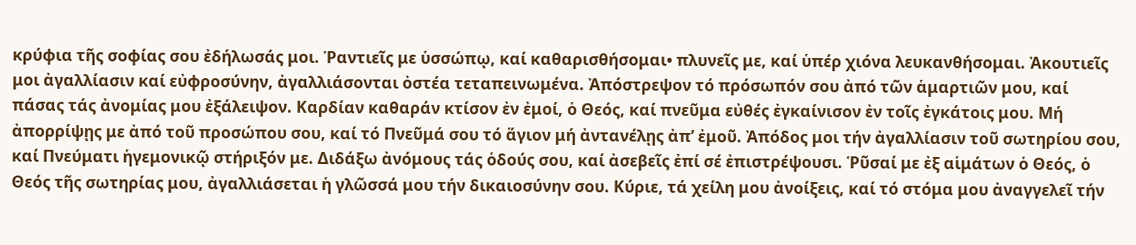κρύφια τῆς σοφίας σου ἐδήλωσάς μοι. Ῥαντιεῖς με ὑσσώπῳ, καί καθαρισθήσομαι• πλυνεῖς με, καί ὑπέρ χιόνα λευκανθήσομαι. Ἀκουτιεῖς μοι ἀγαλλίασιν καί εὐφροσύνην, ἀγαλλιάσονται ὀστέα τεταπεινωμένα. Ἀπόστρεψον τό πρόσωπόν σου ἀπό τῶν ἁμαρτιῶν μου, καί πάσας τάς ἀνομίας μου ἐξάλειψον. Καρδίαν καθαράν κτίσον ἐν ἐμοί, ὁ Θεός, καί πνεῦμα εὐθές ἐγκαίνισον ἐν τοῖς ἐγκάτοις μου. Μή ἀπορρίψῃς με ἀπό τοῦ προσώπου σου, καί τό Πνεῦμά σου τό ἅγιον μή ἀντανέλῃς ἀπ’ ἐμοῦ. Ἀπόδος μοι τήν ἀγαλλίασιν τοῦ σωτηρίου σου, καί Πνεύματι ἡγεμονικῷ στήριξόν με. Διδάξω ἀνόμους τάς ὁδούς σου, καί ἀσεβεῖς ἐπί σέ ἐπιστρέψουσι. Ῥῦσαί με ἐξ αἱμάτων ὁ Θεός, ὁ Θεός τῆς σωτηρίας μου, ἀγαλλιάσεται ἡ γλῶσσά μου τήν δικαιοσύνην σου. Κύριε, τά χείλη μου ἀνοίξεις, καί τό στόμα μου ἀναγγελεῖ τήν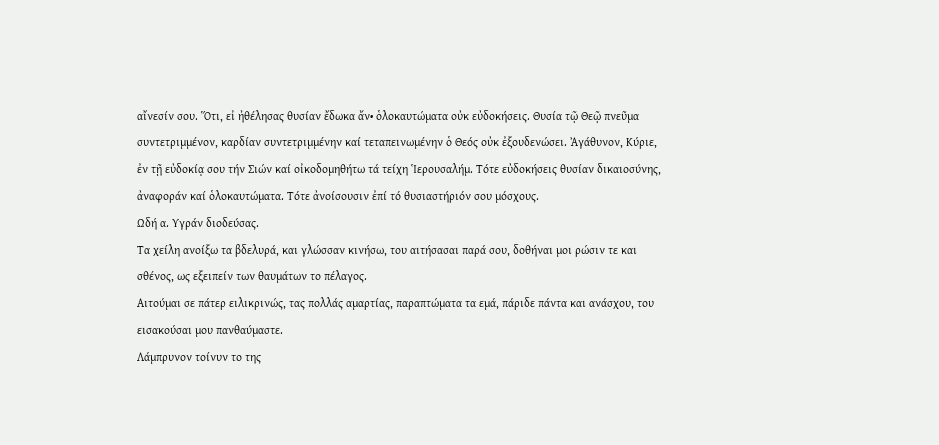αἴνεσίν σου. Ὅτι, εἰ ἠθέλησας θυσίαν ἔδωκα ἄν• ὁλοκαυτώματα οὐκ εὐδοκήσεις. Θυσία τῷ Θεῷ πνεῦμα συντετριμμένον, καρδίαν συντετριμμένην καί τεταπεινωμένην ὁ Θεός οὐκ ἐξουδενώσει. Ἀγάθυνον, Κύριε, ἐν τῇ εὐδοκίᾳ σου τήν Σιών καί οἰκοδομηθήτω τά τείχη Ἱερουσαλήμ. Τότε εὐδοκήσεις θυσίαν δικαιοσύνης, ἀναφοράν καί ὁλοκαυτώματα. Τότε ἀνοίσουσιν ἐπί τό θυσιαστήριόν σου μόσχους.
Ωδή α. Υγράν διοδεύσας.
Τα χείλη ανοίξω τα βδελυρά, και γλώσσαν κινήσω, του αιτήσασαι παρά σου, δοθήναι μοι ρώσιν τε και σθένος, ως εξειπείν των θαυμάτων το πέλαγος.
Αιτούμαι σε πάτερ ειλικρινώς, τας πολλάς αμαρτίας, παραπτώματα τα εμά, πάριδε πάντα και ανάσχου, του εισακούσαι μου πανθαύμαστε.
Λάμπρυνον τοίνυν το της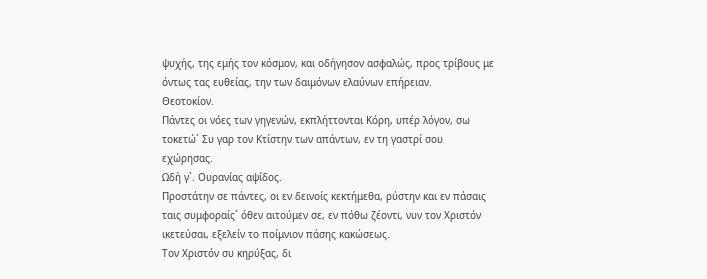ψυχής, της εμής τον κόσμον, και οδήγησον ασφαλώς, προς τρίβους με όντως τας ευθείας, την των δαιμόνων ελαύνων επήρειαν.
Θεοτοκίον.
Πάντες οι νόες των γηγενών, εκπλήττονται Κόρη, υπέρ λόγον, σω τοκετώ` Συ γαρ τον Κτίστην των απάντων, εν τη γαστρί σου εχώρησας.
Ωδή γ`. Ουρανίας αψίδος.
Προστάτην σε πάντες, οι εν δεινοίς κεκτήμεθα, ρύστην και εν πάσαις ταις συμφοραίς` όθεν αιτούμεν σε, εν πόθω ζέοντι, νυν τον Χριστόν ικετεύσαι, εξελείν το ποίμνιον πάσης κακώσεως.
Τον Χριστόν συ κηρύξας, δι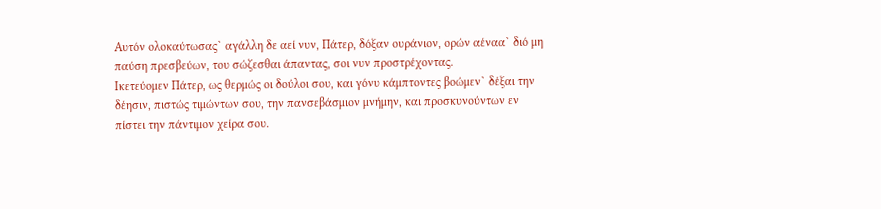Αυτόν ολοκαύτωσας` αγάλλη δε αεί νυν, Πάτερ, δόξαν ουράνιον, ορών αέναα` διό μη παύση πρεσβεύων, του σώζεσθαι άπαντας, σοι νυν προστρέχοντας.
Ικετεύομεν Πάτερ, ως θερμώς οι δούλοι σου, και γόνυ κάμπτοντες βοώμεν` δέξαι την δέησιν, πιστώς τιμώντων σου, την πανσεβάσμιον μνήμην, και προσκυνούντων εν πίστει την πάντιμον χείρα σου.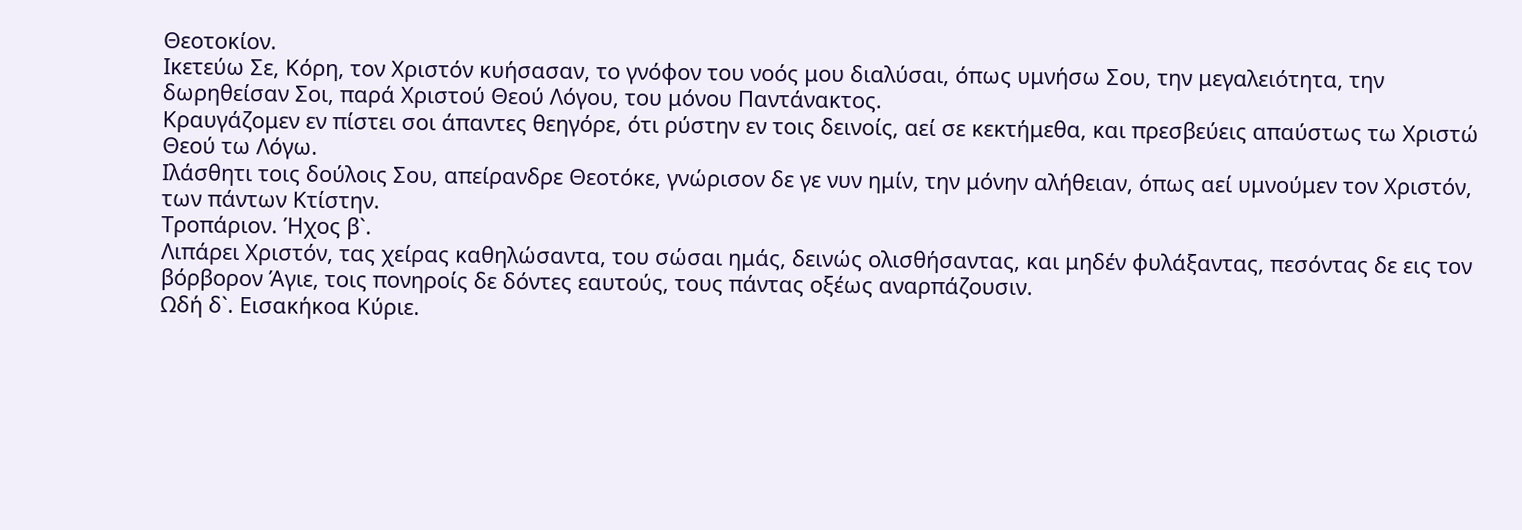Θεοτοκίον.
Ικετεύω Σε, Κόρη, τον Χριστόν κυήσασαν, το γνόφον του νοός μου διαλύσαι, όπως υμνήσω Σου, την μεγαλειότητα, την δωρηθείσαν Σοι, παρά Χριστού Θεού Λόγου, του μόνου Παντάνακτος.
Κραυγάζομεν εν πίστει σοι άπαντες θεηγόρε, ότι ρύστην εν τοις δεινοίς, αεί σε κεκτήμεθα, και πρεσβεύεις απαύστως τω Χριστώ Θεού τω Λόγω.
Ιλάσθητι τοις δούλοις Σου, απείρανδρε Θεοτόκε, γνώρισον δε γε νυν ημίν, την μόνην αλήθειαν, όπως αεί υμνούμεν τον Χριστόν, των πάντων Κτίστην.
Τροπάριον. Ήχος β`.
Λιπάρει Χριστόν, τας χείρας καθηλώσαντα, του σώσαι ημάς, δεινώς ολισθήσαντας, και μηδέν φυλάξαντας, πεσόντας δε εις τον βόρβορον Άγιε, τοις πονηροίς δε δόντες εαυτούς, τους πάντας οξέως αναρπάζουσιν.
Ωδή δ`. Εισακήκοα Κύριε.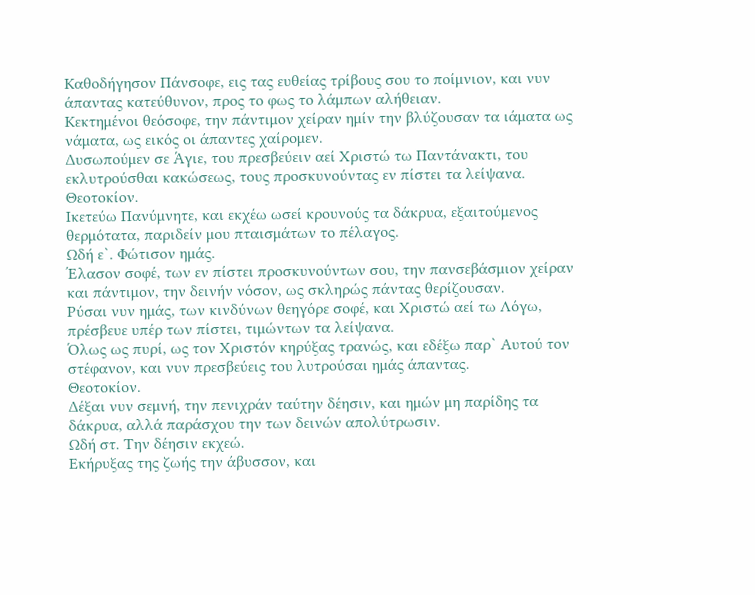Καθοδήγησον Πάνσοφε, εις τας ευθείας τρίβους σου το ποίμνιον, και νυν άπαντας κατεύθυνον, προς το φως το λάμπων αλήθειαν.
Κεκτημένοι θεόσοφε, την πάντιμον χείραν ημίν την βλύζουσαν τα ιάματα ως νάματα, ως εικός οι άπαντες χαίρομεν.
Δυσωπούμεν σε Άγιε, του πρεσβεύειν αεί Χριστώ τω Παντάνακτι, του εκλυτρούσθαι κακώσεως, τους προσκυνούντας εν πίστει τα λείψανα.
Θεοτοκίον.
Ικετεύω Πανύμνητε, και εκχέω ωσεί κρουνούς τα δάκρυα, εξαιτούμενος θερμότατα, παριδείν μου πταισμάτων το πέλαγος.
Ωδή ε`. Φώτισον ημάς.
Έλασον σοφέ, των εν πίστει προσκυνούντων σου, την πανσεβάσμιον χείραν και πάντιμον, την δεινήν νόσον, ως σκληρώς πάντας θερίζουσαν.
Ρύσαι νυν ημάς, των κινδύνων θεηγόρε σοφέ, και Χριστώ αεί τω Λόγω, πρέσβευε υπέρ των πίστει, τιμώντων τα λείψανα.
Όλως ως πυρί, ως τον Χριστόν κηρύξας τρανώς, και εδέξω παρ` Αυτού τον στέφανον, και νυν πρεσβεύεις του λυτρούσαι ημάς άπαντας.
Θεοτοκίον.
Δέξαι νυν σεμνή, την πενιχράν ταύτην δέησιν, και ημών μη παρίδης τα δάκρυα, αλλά παράσχου την των δεινών απολύτρωσιν.
Ωδή στ. Την δέησιν εκχεώ.
Εκήρυξας της ζωής την άβυσσον, και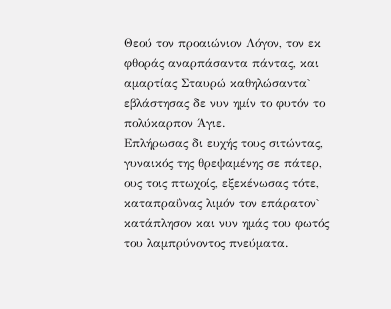Θεού τον προαιώνιον Λόγον, τον εκ φθοράς αναρπάσαντα πάντας, και αμαρτίας Σταυρώ καθηλώσαντα` εβλάστησας δε νυν ημίν το φυτόν το πολύκαρπον Άγιε.
Επλήρωσας δι ευχής τους σιτώντας, γυναικός της θρεψαμένης σε πάτερ, ους τοις πτωχοίς, εξεκένωσας τότε, καταπραΰνας λιμόν τον επάρατον` κατάπλησον και νυν ημάς του φωτός του λαμπρύνοντος πνεύματα.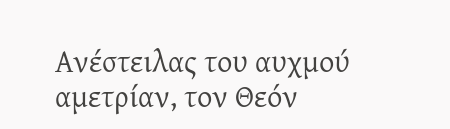Ανέστειλας του αυχμού αμετρίαν, τον Θεόν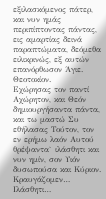εξιλασκόμενος πάτερ, και νυν ημάς περιπίπτοντας πάντας, εις αμαρτίας δεινά παραπτώματα, δεόμεθα ειλικρινώς, εξ αυτών επανόρθωσον Άγιε.
Θεοτοκίον.
Εχώρησας τον παντί Αχώρητον, και Θεόν δημιουργήσαντα πάντα, και τω μαστώ Συ εθήλασας Τούτον, τον εν ερήμω λαόν Αυτού θρέψαντα` ιλάσθητι και νυν ημίν, σον Υιόν δυσωπούσα και Κύριον.
Κραυγάζομεν…
Ιλάσθητι…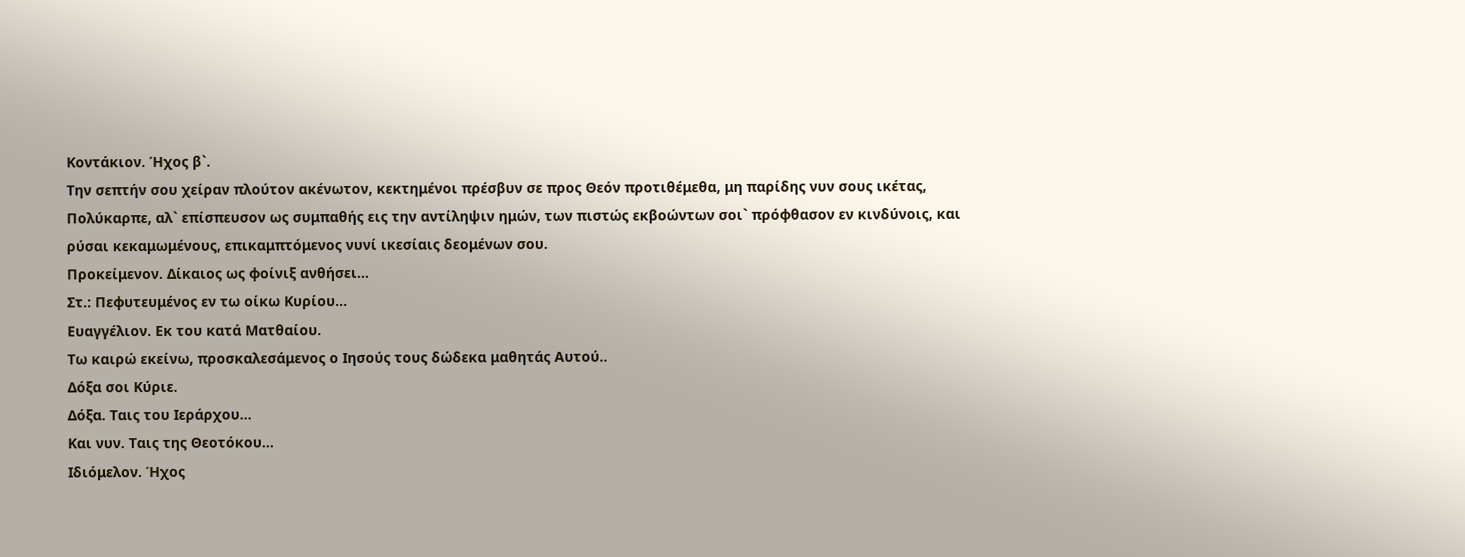Κοντάκιον. Ήχος β`.
Την σεπτήν σου χείραν πλούτον ακένωτον, κεκτημένοι πρέσβυν σε προς Θεόν προτιθέμεθα, μη παρίδης νυν σους ικέτας, Πολύκαρπε, αλ` επίσπευσον ως συμπαθής εις την αντίληψιν ημών, των πιστώς εκβοώντων σοι` πρόφθασον εν κινδύνοις, και ρύσαι κεκαμωμένους, επικαμπτόμενος νυνί ικεσίαις δεομένων σου.
Προκείμενον. Δίκαιος ως φοίνιξ ανθήσει…
Στ.: Πεφυτευμένος εν τω οίκω Κυρίου…
Ευαγγέλιον. Εκ του κατά Ματθαίου.
Τω καιρώ εκείνω, προσκαλεσάμενος ο Ιησούς τους δώδεκα μαθητάς Αυτού..
Δόξα σοι Κύριε.
Δόξα. Ταις του Ιεράρχου…
Και νυν. Ταις της Θεοτόκου…
Ιδιόμελον. Ήχος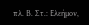πλ. Β. Στ.: Ελεήμον,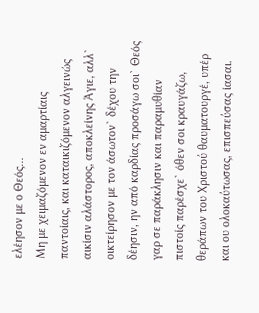ελέησον με ο Θεός…
Μη με χειμαζόμενον εν αμαρτίαις παντοίαις, και καταικιζόμενον αλγεινώς αικίσιν αλάστορος, αποκλείνης Άγιε, αλλ` οικτείρησον με τον άσωτον` δέχου την δέησιν, ην από καρδίας προσάγω σοι` Θεός γαρ σε παράκλησιν και παραμυθίαν πιστοίς παρέσχε` όθεν σοι κραυγάζω, θεράπων του Χριστού θαυματουργέ, υπέρ και ου ολοκαύτωσας, επισπεύσας ίασαι.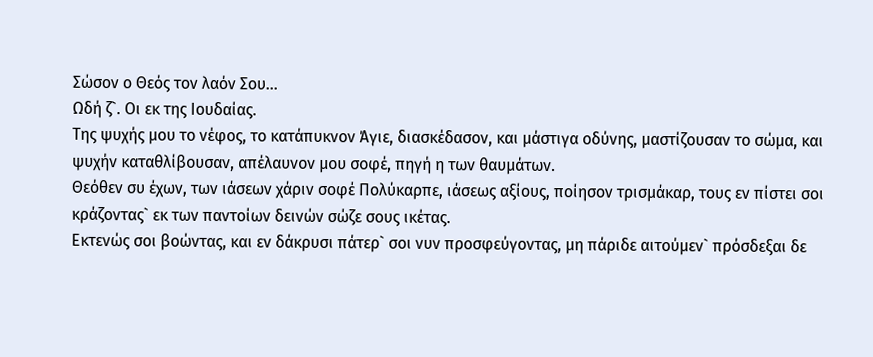Σώσον ο Θεός τον λαόν Σου…
Ωδή ζ`. Οι εκ της Ιουδαίας.
Της ψυχής μου το νέφος, το κατάπυκνον Άγιε, διασκέδασον, και μάστιγα οδύνης, μαστίζουσαν το σώμα, και ψυχήν καταθλίβουσαν, απέλαυνον μου σοφέ, πηγή η των θαυμάτων.
Θεόθεν συ έχων, των ιάσεων χάριν σοφέ Πολύκαρπε, ιάσεως αξίους, ποίησον τρισμάκαρ, τους εν πίστει σοι κράζοντας` εκ των παντοίων δεινών σώζε σους ικέτας.
Εκτενώς σοι βοώντας, και εν δάκρυσι πάτερ` σοι νυν προσφεύγοντας, μη πάριδε αιτούμεν` πρόσδεξαι δε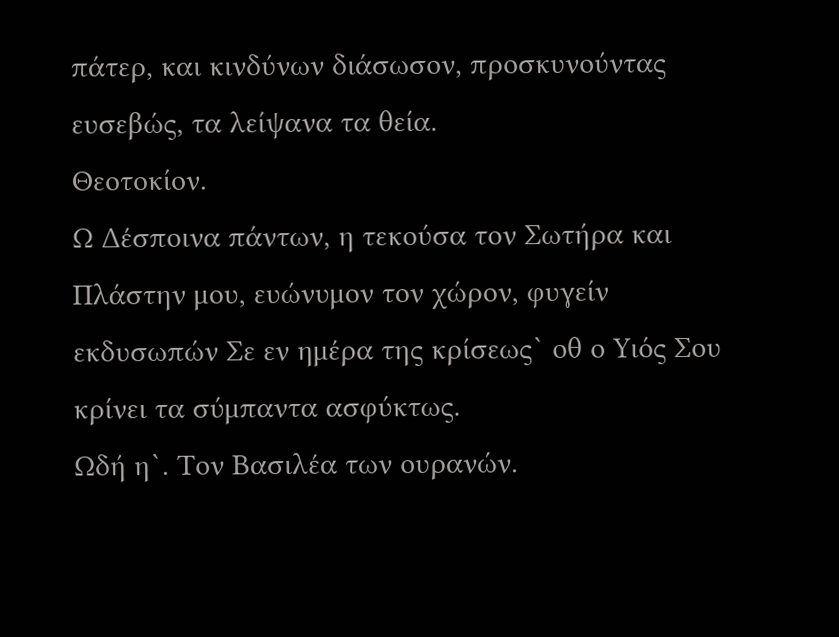πάτερ, και κινδύνων διάσωσον, προσκυνούντας ευσεβώς, τα λείψανα τα θεία.
Θεοτοκίον.
Ω Δέσποινα πάντων, η τεκούσα τον Σωτήρα και Πλάστην μου, ευώνυμον τον χώρον, φυγείν εκδυσωπών Σε εν ημέρα της κρίσεως` οθ ο Υιός Σου κρίνει τα σύμπαντα ασφύκτως.
Ωδή η`. Τον Βασιλέα των ουρανών.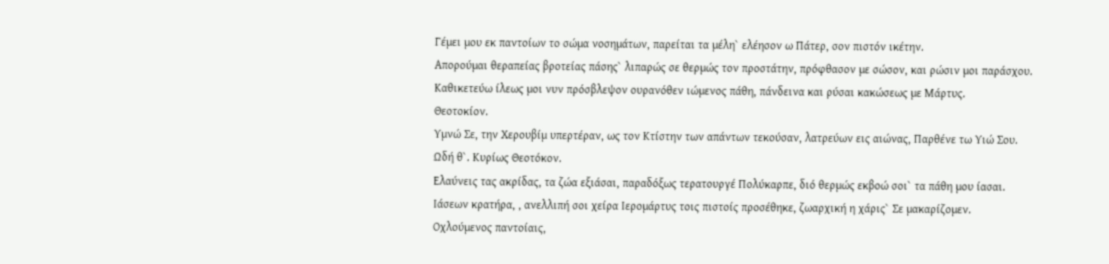Γέμει μου εκ παντοίων το σώμα νοσημάτων, παρείται τα μέλη` ελέησον ω Πάτερ, σον πιστόν ικέτην.
Απορούμαι θεραπείας βροτείας πάσης` λιπαρώς σε θερμώς τον προστάτην, πρόφθασον με σώσον, και ρώσιν μοι παράσχου.
Καθικετεύω ίλεως μοι νυν πρόσβλεψον ουρανόθεν ιώμενος πάθη, πάνδεινα και ρύσαι κακώσεως με Μάρτυς.
Θεοτοκίον.
Υμνώ Σε, την Χερουβίμ υπερτέραν, ως τον Κτίστην των απάντων τεκούσαν, λατρεύων εις αιώνας, Παρθένε τω Υιώ Σου.
Ωδή θ`. Κυρίως Θεοτόκον.
Ελαύνεις τας ακρίδας, τα ζώα εξιάσαι, παραδόξως τερατουργέ Πολύκαρπε, διό θερμώς εκβοώ σοι` τα πάθη μου ίασαι.
Ιάσεων κρατήρα, , ανελλιπή σοι χείρα Ιερομάρτυς τοις πιστοίς προσέθηκε, ζωαρχική η χάρις` Σε μακαρίζομεν.
Οχλούμενος παντοίαις,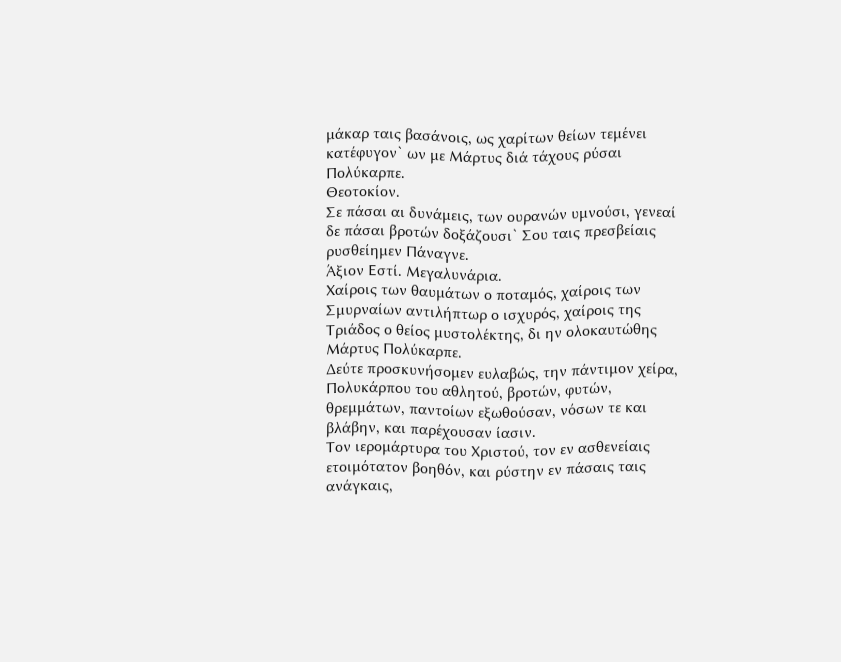μάκαρ ταις βασάνοις, ως χαρίτων θείων τεμένει κατέφυγον` ων με Μάρτυς διά τάχους ρύσαι Πολύκαρπε.
Θεοτοκίον.
Σε πάσαι αι δυνάμεις, των ουρανών υμνούσι, γενεαί δε πάσαι βροτών δοξάζουσι` Σου ταις πρεσβείαις ρυσθείημεν Πάναγνε.
Άξιον Εστί. Μεγαλυνάρια.
Χαίροις των θαυμάτων ο ποταμός, χαίροις των Σμυρναίων αντιλήπτωρ ο ισχυρός, χαίροις της Τριάδος ο θείος μυστολέκτης, δι ην ολοκαυτώθης Μάρτυς Πολύκαρπε.
Δεύτε προσκυνήσομεν ευλαβώς, την πάντιμον χείρα, Πολυκάρπου του αθλητού, βροτών, φυτών, θρεμμάτων, παντοίων εξωθούσαν, νόσων τε και βλάβην, και παρέχουσαν ίασιν.
Τον ιερομάρτυρα του Χριστού, τον εν ασθενείαις ετοιμότατον βοηθόν, και ρύστην εν πάσαις ταις ανάγκαις,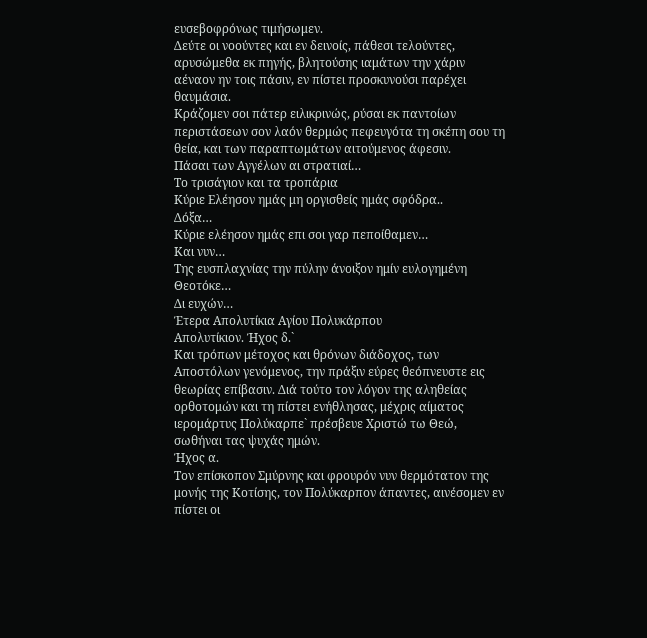ευσεβοφρόνως τιμήσωμεν.
Δεύτε οι νοούντες και εν δεινοίς, πάθεσι τελούντες, αρυσώμεθα εκ πηγής, βλητούσης ιαμάτων την χάριν αέναον ην τοις πάσιν, εν πίστει προσκυνούσι παρέχει θαυμάσια.
Κράζομεν σοι πάτερ ειλικρινώς, ρύσαι εκ παντοίων περιστάσεων σον λαόν θερμώς πεφευγότα τη σκέπη σου τη θεία, και των παραπτωμάτων αιτούμενος άφεσιν.
Πάσαι των Αγγέλων αι στρατιαί…
Το τρισάγιον και τα τροπάρια
Κύριε Ελέησον ημάς μη οργισθείς ημάς σφόδρα..
Δόξα…
Κύριε ελέησον ημάς επι σοι γαρ πεποίθαμεν…
Και νυν…
Της ευσπλαχνίας την πύλην άνοιξον ημίν ευλογημένη Θεοτόκε…
Δι ευχών…
Έτερα Απολυτίκια Αγίου Πολυκάρπου
Απολυτίκιον. Ήχος δ.`
Και τρόπων μέτοχος και θρόνων διάδοχος, των Αποστόλων γενόμενος, την πράξιν εύρες θεόπνευστε εις θεωρίας επίβασιν. Διά τούτο τον λόγον της αληθείας ορθοτομών και τη πίστει ενήθλησας, μέχρις αίματος ιερομάρτυς Πολύκαρπε` πρέσβευε Χριστώ τω Θεώ, σωθήναι τας ψυχάς ημών.
Ήχος α.
Τον επίσκοπον Σμύρνης και φρουρόν νυν θερμότατον της μονής της Κοτίσης, τον Πολύκαρπον άπαντες, αινέσομεν εν πίστει οι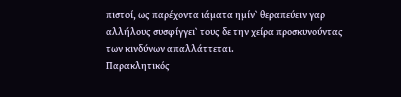πιστοί, ως παρέχοντα ιάματα ημίν` θεραπεύειν γαρ αλλήλους συσφίγγει` τους δε την χείρα προσκυνούντας των κινδύνων απαλλάττεται.
Παρακλητικός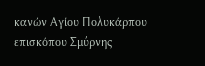κανών Αγίου Πολυκάρπου επισκόπου Σμύρνης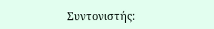Συντονιστής: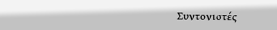Συντονιστές